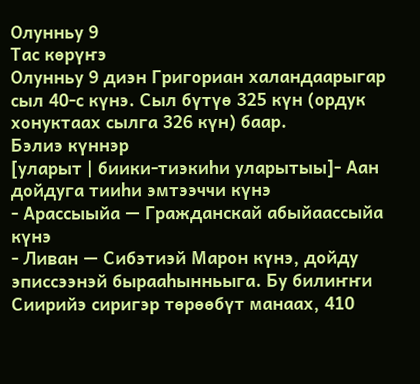Олунньу 9
Тас көрүҥэ
Олунньу 9 диэн Григориан халандаарыгар сыл 40-с күнэ. Сыл бүтүө 325 күн (ордук хонуктаах сылга 326 күн) баар.
Бэлиэ күннэр
[уларыт | биики-тиэкиһи уларытыы]- Аан дойдуга тииһи эмтээччи күнэ
- Арассыыйа — Гражданскай абыйаассыйа күнэ
- Ливан — Сибэтиэй Марон күнэ, дойду эписсээнэй бырааһынньыга. Бу билиҥҥи Сиирийэ сиригэр төрөөбүт манаах, 410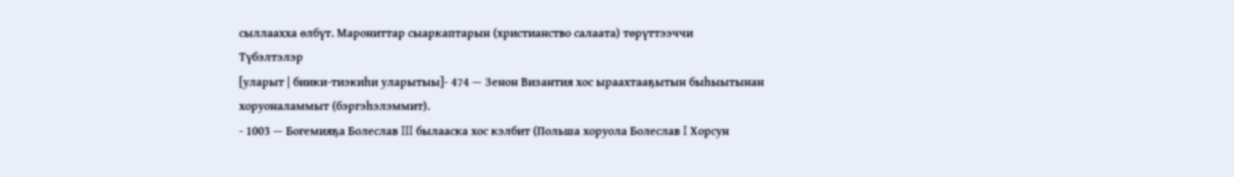сыллаахха өлбүт. Марониттар сыаркаптарын (христианство салаата) төрүттээччи
Түбэлтэлэр
[уларыт | биики-тиэкиһи уларытыы]- 474 — Зенон Византия хос ыраахтааҕытын быһыытынан хоруоналаммыт (бэргэһэлэммит).
- 1003 — Богемияҕа Болеслав III былааска хос кэлбит (Польша хоруола Болеслав I Хорсун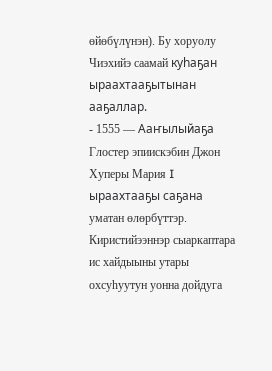өйөбүлүнэн). Бу хоруолу Чиэхийэ саамай куһаҕан ыраахтааҕытынан ааҕаллар.
- 1555 — Ааҥылыйаҕа Глостер эпиискэбин Джон Хуперы Мария I ыраахтааҕы саҕана уматан өлөрбүттэр. Киристийээннэр сыаркаптара ис хайдыыны утары охсуһуутун уонна дойдуга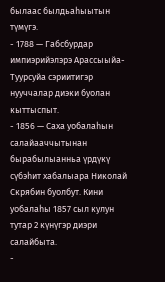былаас былдьаһыытын түмүгэ.
- 1788 — Габсбурдар импиэрийэлэрэ Арассыыйа-Туурсуйа сэриитигэр нууччалар диэки буолан кыттыспыт.
- 1856 — Саха уобалаһын салайааччытынан бырабылыанньа үрдүкү сүбэһит хабалыара Николай Скрябин буолбут. Кини уобалаһы 1857 сыл кулун тутар 2 күнүгэр диэри салайбыта.
-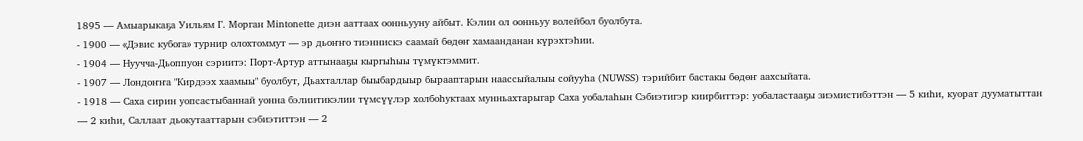1895 — Амыарыкаҕа Уильям Г. Морган Mintonette диэн ааттаах оонньууну айбыт. Кэлин ол оонньуу волейбол буолбута.
- 1900 — «Дэвис кубога» турнир олохтоммут — эр дьоҥҥо тиэннискэ саамай бөдөҥ хамаанданан күрэхтэһии.
- 1904 — Нуучча-Дьоппуон сэриитэ: Порт-Артур аттынааҕы кыргыһыы түмүктэммит.
- 1907 — Лондоҥҥа "Кирдээх хаамыы" буолбут, Дьахталлар быыбардыыр бырааптарын наассыйалыы сойууһа (NUWSS) тэрийбит бастакы бөдөҥ аахсыйата.
- 1918 — Саха сирин уопсастыбаннай уонна бэлиитикэлии түмсүүлэр холбоһуктаах мунньахтарыгар Саха уобалаһын Сэбиэтигэр киирбиттэр: уобаластааҕы зиэмистибэттэн — 5 киһи, куорат дууматыттан — 2 киһи, Саллаат дьокутааттарын сэбиэтиттэн — 2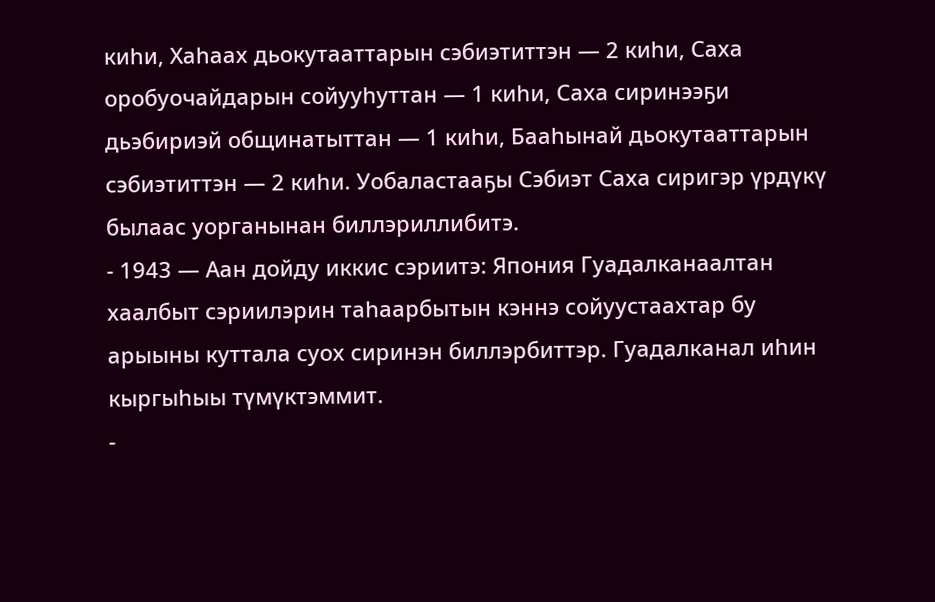киһи, Хаһаах дьокутааттарын сэбиэтиттэн — 2 киһи, Саха оробуочайдарын сойууһуттан — 1 киһи, Саха сиринээҕи дьэбириэй общинатыттан — 1 киһи, Бааһынай дьокутааттарын сэбиэтиттэн — 2 киһи. Уобаластааҕы Сэбиэт Саха сиригэр үрдүкү былаас уорганынан биллэриллибитэ.
- 1943 — Аан дойду иккис сэриитэ: Япония Гуадалканаалтан хаалбыт сэриилэрин таһаарбытын кэннэ сойуустаахтар бу арыыны куттала суох сиринэн биллэрбиттэр. Гуадалканал иһин кыргыһыы түмүктэммит.
-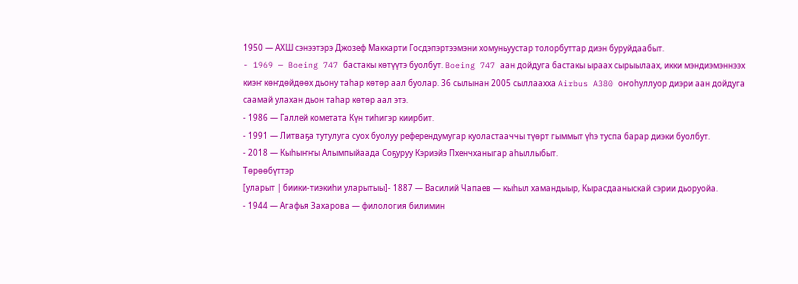1950 — АХШ сэнээтэрэ Джозеф Маккарти Госдэпэртээмэни хомуньуустар толорбуттар диэн буруйдаабыт.
- 1969 — Boeing 747 бастакы көтүүтэ буолбут. Boeing 747 аан дойдуга бастакы ыраах сырыылаах, икки мэндиэмэннээх киэҥ көҥдөйдөөх дьону таһар көтөр аал буолар. 36 сылынан 2005 сыллаахха Airbus A380 оҥоһуллуор диэри аан дойдуга саамай улахан дьон таһар көтөр аал этэ.
- 1986 — Галлей кометата Күн тиһигэр киирбит.
- 1991 — Литваҕа тутулуга суох буолуу референдумугар куоластааччы түөрт гыммыт үһэ туспа барар диэки буолбут.
- 2018 — Кыһыҥҥы Алымпыйаада Соҕуруу Кэриэйэ Пхенчханыгар аһыллыбыт.
Төрөөбүттэр
[уларыт | биики-тиэкиһи уларытыы]- 1887 — Василий Чапаев — кыһыл хамандыыр, Кырасдааныскай сэрии дьоруойа.
- 1944 — Агафья Захарова — филология билимин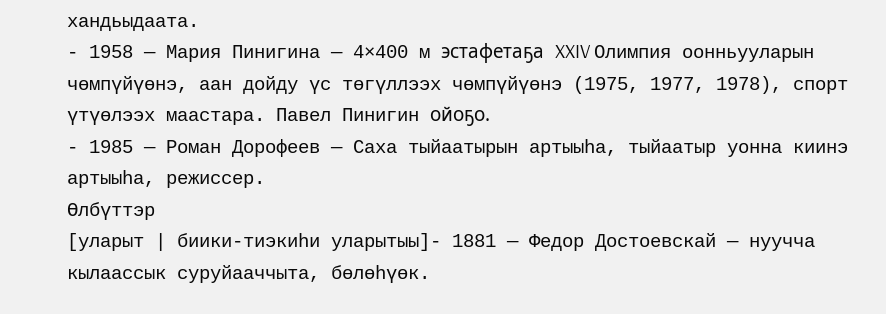хандьыдаата.
- 1958 — Мария Пинигина — 4×400 м эстафетаҕа XXIV Олимпия оонньууларын чөмпүйүөнэ, аан дойду үс төгүллээх чөмпүйүөнэ (1975, 1977, 1978), спорт үтүөлээх маастара. Павел Пинигин ойоҕо.
- 1985 — Роман Дорофеев — Саха тыйаатырын артыыһа, тыйаатыр уонна киинэ артыыһа, режиссер.
Өлбүттэр
[уларыт | биики-тиэкиһи уларытыы]- 1881 — Федор Достоевскай — нуучча кылаассык суруйааччыта, бөлөһүөк.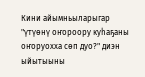Кини айымньыларыгар "үтүөнү оҥороору куһаҕаны оҥоруохха сөп дуо?" диэн ыйытыыны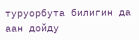туруорбута билигин да аан дойду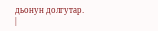дьонун долгутар.
|